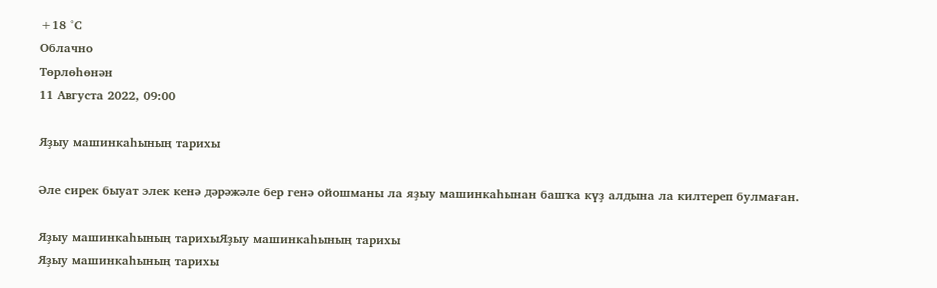+18 °С
Облачно
Төрлөһөнән
11 Августа 2022, 09:00

Яҙыу машинкаһының тарихы

Әле сирек быуат элек кенә дәрәжәле бер генә ойошманы ла яҙыу машинкаһынан башҡа күҙ алдына ла килтереп булмаған.

Яҙыу машинкаһының тарихыЯҙыу машинкаһының тарихы
Яҙыу машинкаһының тарихы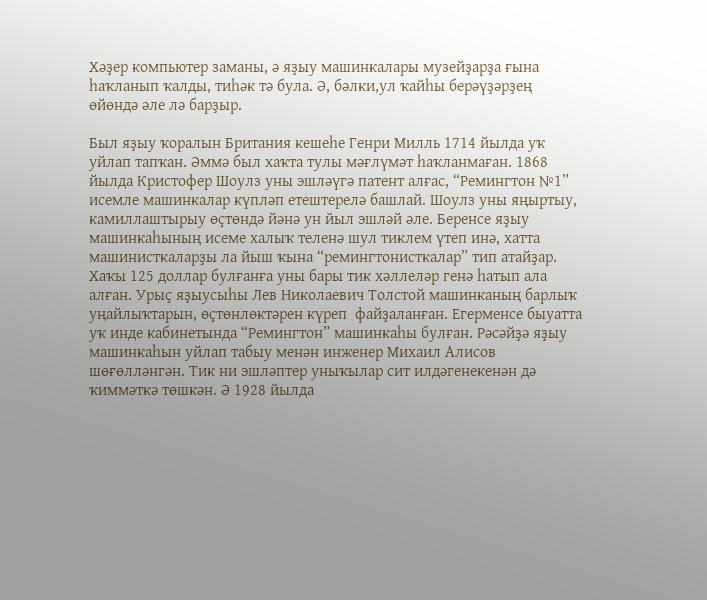Хәҙер компьютер заманы, ә яҙыу машинкалары музейҙарҙа ғына һаҡланып ҡалды, тиһәк тә була. Ә, бәлки,ул ҡайһы берәүҙәрҙең өйөндә әле лә барҙыр.

Был яҙыу ҡоралын Британия кешеһе Генри Милль 1714 йылда уҡ уйлап тапҡан. Әммә был хаҡта тулы мәғлүмәт һаҡланмаған. 1868 йылда Кристофер Шоулз уны эшләүгә патент алғас, “Ремингтон №1” исемле машинкалар күпләп етештерелә башлай. Шоулз уны яңыртыу, камиллаштырыу өҫтөндә йәнә ун йыл эшләй әле. Беренсе яҙыу машинкаһының исеме халыҡ теленә шул тиклем үтеп инә, хатта машинисткаларҙы ла йыш ҡына “ремингтонисткалар” тип атайҙар. Хаҡы 125 доллар булғанға уны бары тик хәллеләр генә һатып ала алған. Урыҫ яҙыусыһы Лев Николаевич Толстой машинканың барлыҡ уңайлыҡтарын, өҫтөнлөктәрен күреп  файҙаланған. Егерменсе быуатта уҡ инде кабинетында “Ремингтон” машинкаһы булған. Рәсәйҙә яҙыу машинкаһын уйлап табыу менән инженер Михаил Алисов шөғөлләнгән. Тик ни эшләптер уныҡылар сит илдәгенекенән дә ҡиммәткә төшкән. Ә 1928 йылда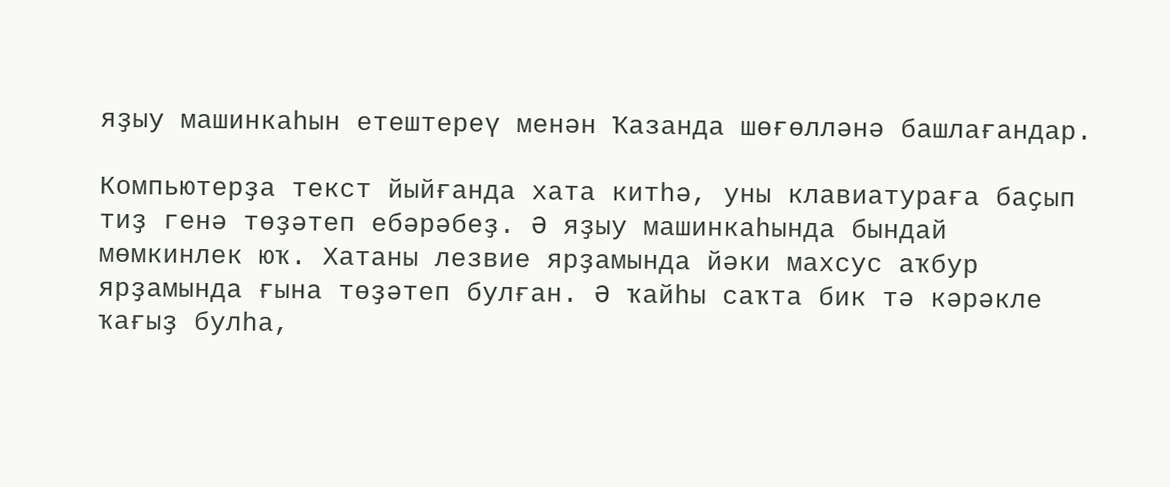яҙыу машинкаһын етештереү менән Ҡазанда шөғөлләнә башлағандар.

Компьютерҙа текст йыйғанда хата китһә, уны клавиатураға баҫып тиҙ генә төҙәтеп ебәрәбеҙ. Ә яҙыу машинкаһында бындай мөмкинлек юҡ. Хатаны лезвие ярҙамында йәки махсус аҡбур ярҙамында ғына төҙәтеп булған. Ә ҡайһы саҡта бик тә кәрәкле ҡағыҙ булһа,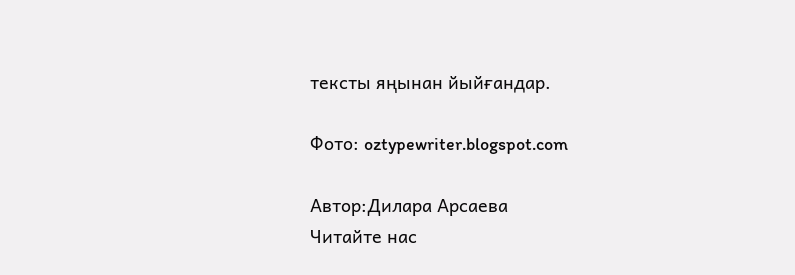тексты яңынан йыйғандар.

Фото: oztypewriter.blogspot.com

Автор:Дилара Арсаева
Читайте нас